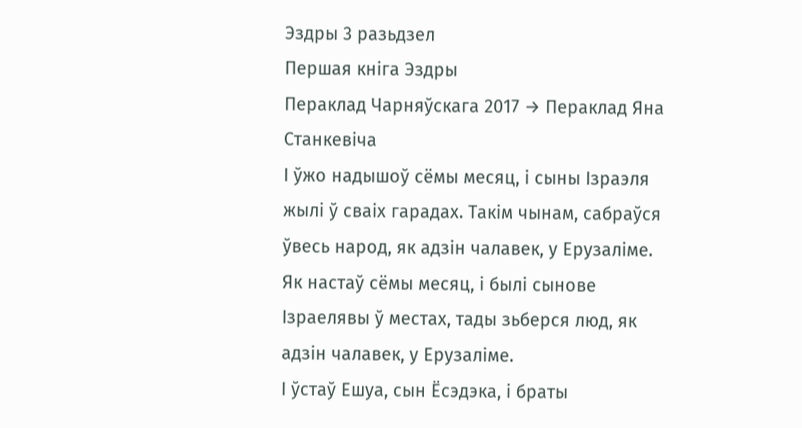Эздры 3 разьдзел
Першая кніга Эздры
Пераклад Чарняўскага 2017 → Пераклад Яна Станкевіча
І ўжо надышоў сёмы месяц, і сыны Ізраэля жылі ў сваіх гарадах. Такім чынам, сабраўся ўвесь народ, як адзін чалавек, у Ерузаліме.
Як настаў сёмы месяц, і былі сынове Ізраелявы ў местах, тады зьберся люд, як адзін чалавек, у Ерузаліме.
І ўстаў Ешуа, сын Ёсэдэка, і браты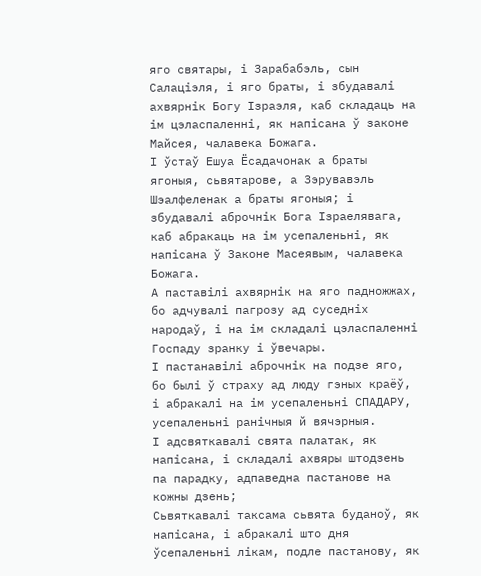яго святары, і Зарабабэль, сын Салаціэля, і яго браты, і збудавалі ахвярнік Богу Ізраэля, каб складаць на ім цэласпаленні, як напісана ў законе Майсея, чалавека Божага.
І ўстаў Ешуа Ёсадачонак а браты ягоныя, сьвятарове, а Зэрувавэль Шэалфеленак а браты ягоныя; і збудавалі аброчнік Бога Ізраелявага, каб абракаць на ім усепаленьні, як напісана ў Законе Масеявым, чалавека Божага.
А паставілі ахвярнік на яго падножжах, бо адчувалі пагрозу ад суседніх народаў, і на ім складалі цэласпаленні Госпаду зранку і ўвечары.
І пастанавілі аброчнік на подзе яго, бо былі ў страху ад люду гэных краёў, і абракалі на ім усепаленьні СПАДАРУ, усепаленьні ранічныя й вячэрныя.
І адсвяткавалі свята палатак, як напісана, і складалі ахвяры штодзень па парадку, адпаведна пастанове на кожны дзень;
Сьвяткавалі таксама сьвята буданоў, як напісана, і абракалі што дня ўсепаленьні лікам, подле пастанову, як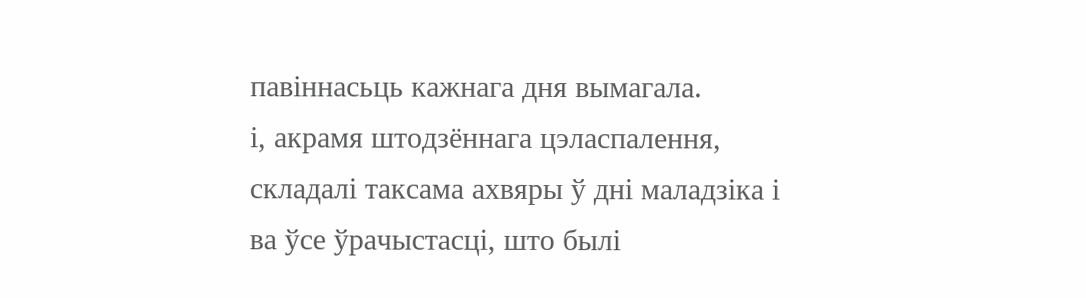павіннасьць кажнага дня вымагала.
і, акрамя штодзённага цэласпалення, складалі таксама ахвяры ў дні маладзіка і ва ўсе ўрачыстасці, што былі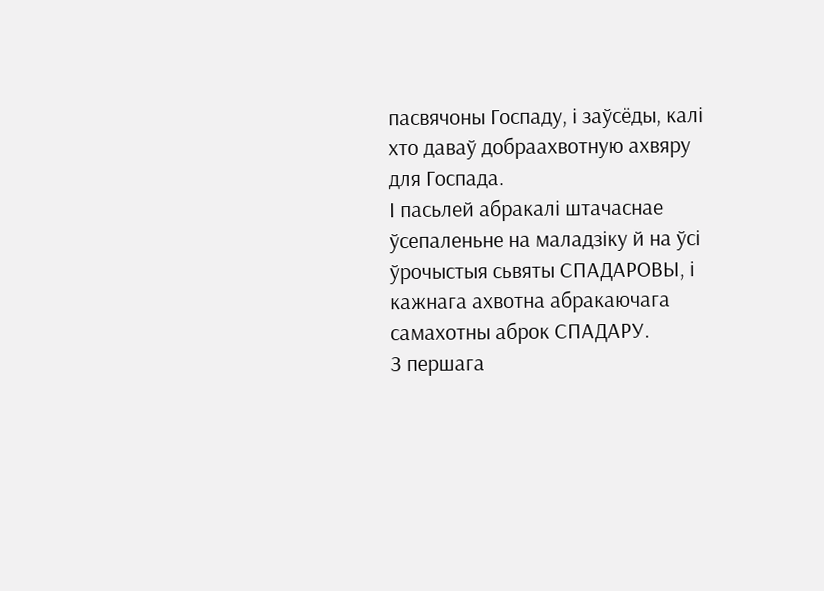пасвячоны Госпаду, і заўсёды, калі хто даваў добраахвотную ахвяру для Госпада.
І пасьлей абракалі штачаснае ўсепаленьне на маладзіку й на ўсі ўрочыстыя сьвяты СПАДАРОВЫ, і кажнага ахвотна абракаючага самахотны аброк СПАДАРУ.
З першага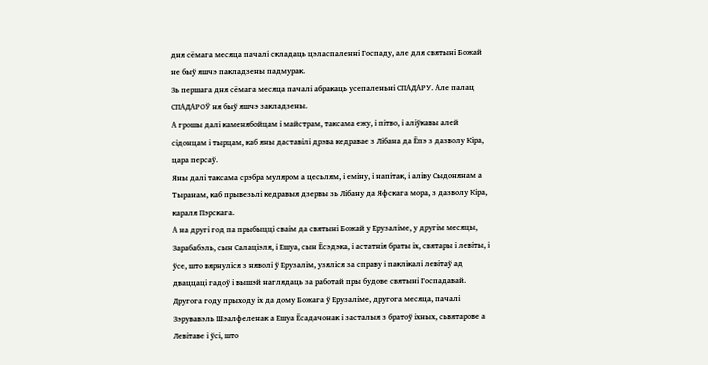дня сёмага месяца пачалі складаць цэласпаленні Госпаду, але для святыні Божай не быў яшчэ пакладзены падмурак.
Зь першага дня сёмага месяца пачалі абракаць усепаленьні СПАДАРУ. Але палац СПАДАРОЎ ня быў яшчэ закладзены.
А грошы далі каменябойцам і майстрам, таксама ежу, і пітво, і аліўкавы алей сідонцам і тырцам, каб яны даставілі дрэва кедравае з Лібана да Ёпэ з дазволу Кіра, цара персаў.
Яны далі таксама срэбра муляром а цесьлям, і еміну, і напітак, і аліву Сыдонянам а Тыранам, каб прывезьлі кедравыя дзервы зь Лібану да Яфскага мора, з дазволу Кіра, караля Пэрскага.
А на другі год па прыбыцці сваім да святыні Божай у Ерузаліме, у другім месяцы, Зарабабэль, сын Салаціэля, і Ешуа, сын Ёсэдэка, і астатнія браты іх, святары і левіты, і ўсе, што вярнуліся з няволі ў Ерузалім, узяліся за справу і паклікалі левітаў ад дваццаці гадоў і вышэй наглядаць за работай пры будове святыні Госпадавай.
Другога году прыходу іх да дому Божага ў Ерузаліме, другога месяца, пачалі Зэрувавэль Шэалфеленак а Ешуа Ёсадачонак і засталыя з братоў іхных, сьвятарове а Левітаве і ўсі, што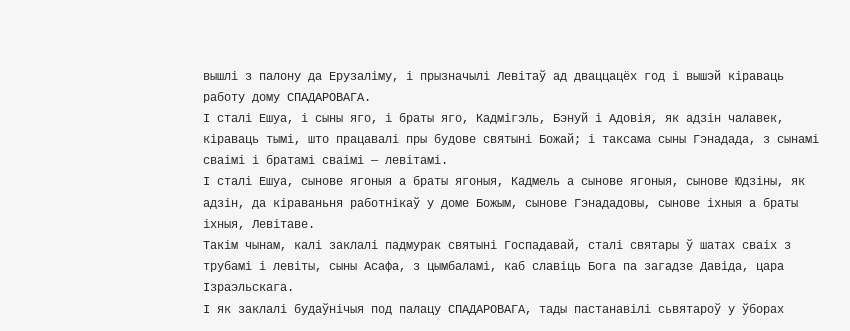вышлі з палону да Ерузаліму, і прызначылі Левітаў ад дваццацёх год і вышэй кіраваць работу дому СПАДАРОВАГА.
І сталі Ешуа, і сыны яго, і браты яго, Кадмігэль, Бэнуй і Адовія, як адзін чалавек, кіраваць тымі, што працавалі пры будове святыні Божай; і таксама сыны Гэнадада, з сынамі сваімі і братамі сваімі — левітамі.
І сталі Ешуа, сынове ягоныя а браты ягоныя, Кадмель а сынове ягоныя, сынове Юдзіны, як адзін, да кіраваньня работнікаў у доме Божым, сынове Гэнададовы, сынове іхныя а браты іхныя, Левітаве.
Такім чынам, калі заклалі падмурак святыні Госпадавай, сталі святары ў шатах сваіх з трубамі і левіты, сыны Асафа, з цымбаламі, каб славіць Бога па загадзе Давіда, цара Ізраэльскага.
І як заклалі будаўнічыя под палацу СПАДАРОВАГА, тады пастанавілі сьвятароў у ўборах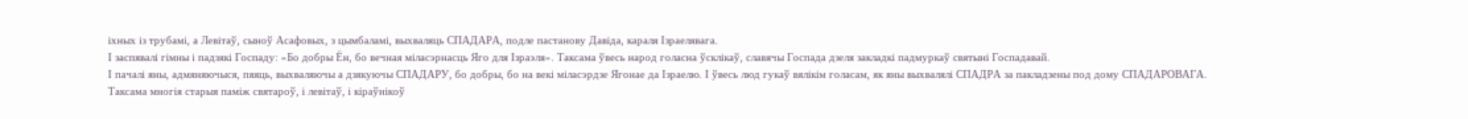іхных із трубамі, а Левітаў, сыноў Асафовых, з цымбаламі, выхваляць СПАДАРА, подле пастанову Давіда, караля Ізраелявага.
І заспявалі гімны і падзякі Госпаду: «Бо добры Ён, бо вечная міласэрнасць Яго для Ізраэля». Таксама ўвесь народ голасна ўсклікаў, славячы Госпада дзеля закладкі падмуркаў святыні Госпадавай.
І пачалі яны, адмяняючыся, пяяць, выхваляючы а дзякуючы СПАДАРУ, бо добры, бо на векі міласэрдзе Ягонае да Ізраелю. І ўвесь люд гукаў вялікім голасам, як яны выхвалялі СПАДРА за пакладзены под дому СПАДАРОВАГА.
Таксама многія старыя паміж святароў, і левітаў, і кіраўнікоў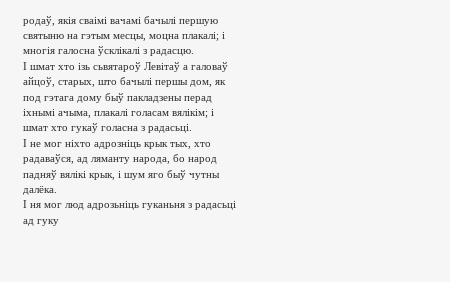родаў, якія сваімі вачамі бачылі першую святыню на гэтым месцы, моцна плакалі; і многія галосна ўсклікалі з радасцю.
І шмат хто ізь сьвятароў Левітаў а галоваў айцоў, старых, што бачылі першы дом, як под гэтага дому быў пакладзены перад іхнымі ачыма, плакалі голасам вялікім; і шмат хто гукаў голасна з радасьці.
І не мог ніхто адрозніць крык тых, хто радаваўся, ад ляманту народа, бо народ падняў вялікі крык, і шум яго быў чутны далёка.
І ня мог люд адрозьніць гуканьня з радасьці ад гуку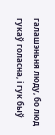галашэньня люду, бо люд гукаў голасна, і гук быў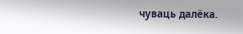чуваць далёка.